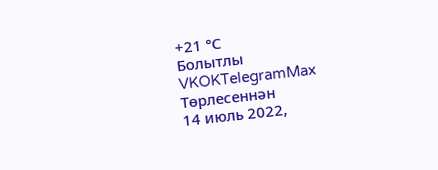+21 °С
Болытлы
VKOKTelegramMax
Төрлесеннән
14 июль 2022,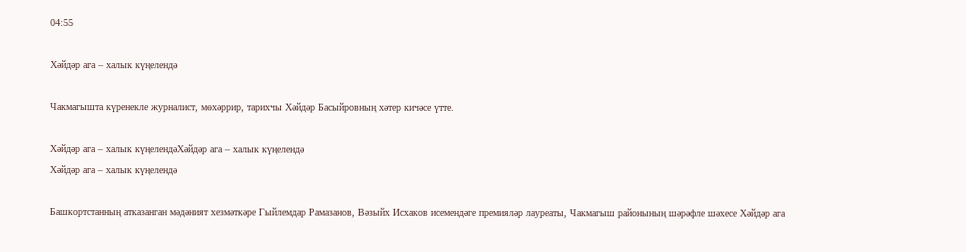04:55

Хәйдәр ага – халык күңелендә

Чакмагышта күренекле журналист, мөхәррир, тарихчы Хәйдәр Басыйровның хәтер кичәсе үтте.

Хәйдәр ага – халык күңелендәХәйдәр ага – халык күңелендә
Хәйдәр ага – халык күңелендә

Башкортстанның атказанган мәдәният хезмәткәре Гыйлемдар Рамазанов, Вәзыйх Исхаков исемендәге премияләр лауреаты, Чакмагыш районының шәрәфле шәхесе Хәйдәр ага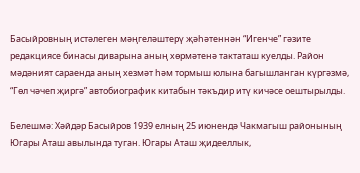Басыйровның истәлеген мәңгеләштерү җәһәтеннән “Игенче” гәзите редакциясе бинасы диварына аның хөрмәтенә тактаташ куелды. Район мәдәният сараенда аның хезмәт һәм тормыш юлына багышланган күргәзмә, “Гөл чәчеп җиргә” автобиографик китабын тәкъдир итү кичәсе оештырылды.

Белешмә: Хәйдәр Басыйров 1939 елның 25 июнендә Чакмагыш районының Югары Аташ авылында туган. Югары Аташ җидееллык,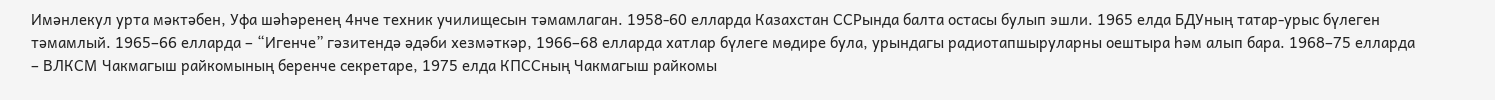Имәнлекул урта мәктәбен, Уфа шәһәренең 4нче техник училищесын тәмамлаган. 1958-60 елларда Казахстан ССРында балта остасы булып эшли. 1965 елда БДУның татар-урыс бүлеген тәмамлый. 1965–66 елларда – “Игенче” гәзитендә әдәби хезмәткәр, 1966–68 елларда хатлар бүлеге мөдире була, урындагы радиотапшыруларны оештыра һәм алып бара. 1968–75 елларда – ВЛКСМ Чакмагыш райкомының беренче секретаре, 1975 елда КПССның Чакмагыш райкомы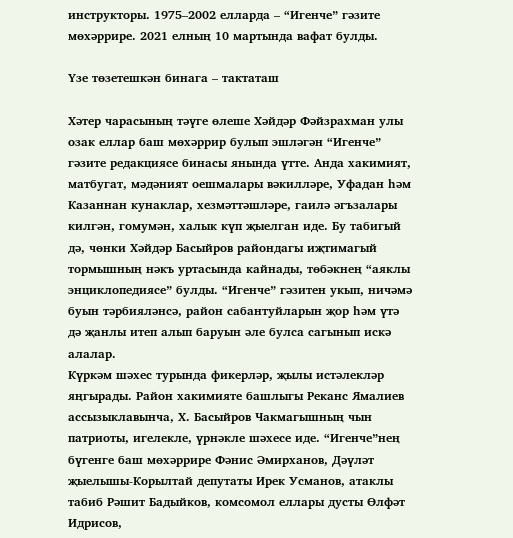инструкторы. 1975–2002 елларда – “Игенче” гәзите мөхәррире. 2021 елның 10 мартында вафат булды.

Үзе төзетешкән бинага – тактаташ

Хәтер чарасының тәүге өлеше Хәйдәр Фәйзрахман улы озак еллар баш мөхәррир булып эшләгән “Игенче” гәзите редакциясе бинасы янында үтте. Анда хакимият, матбугат, мәдәният оешмалары вәкилләре, Уфадан һәм Казаннан кунаклар, хезмәттәшләре, гаилә әгъзалары килгән, гомумән, халык күп җыелган иде. Бу табигый дә, чөнки Хәйдәр Басыйров райондагы иҗтимагый тормышның нәкъ уртасында кайнады, төбәкнең “аяклы энциклопедиясе” булды. “Игенче” гәзитен укып, ничәмә буын тәрбияләнсә, район сабантуйларын җор һәм үтә дә җанлы итеп алып баруын әле булса сагынып искә алалар.
Күркәм шәхес турында фикерләр, җылы истәлекләр яңгырады. Район хакимияте башлыгы Реканс Ямалиев ассызыклавынча, Х. Басыйров Чакмагышның чын патриоты, игелекле, үрнәкле шәхесе иде. “Игенче”нең бүгенге баш мөхәррире Фәнис Әмирханов, Дәүләт җыелышы-Корылтай депутаты Ирек Усманов, атаклы табиб Рәшит Бадыйков, комсомол еллары дусты Өлфәт Идрисов,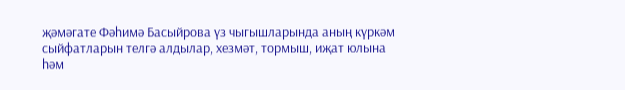җәмәгате Фәһимә Басыйрова үз чыгышларында аның күркәм сыйфатларын телгә алдылар, хезмәт, тормыш, иҗат юлына һәм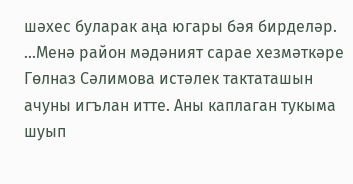шәхес буларак аңа югары бәя бирделәр.
...Менә район мәдәният сарае хезмәткәре Гөлназ Сәлимова истәлек тактаташын ачуны игълан итте. Аны каплаган тукыма шуып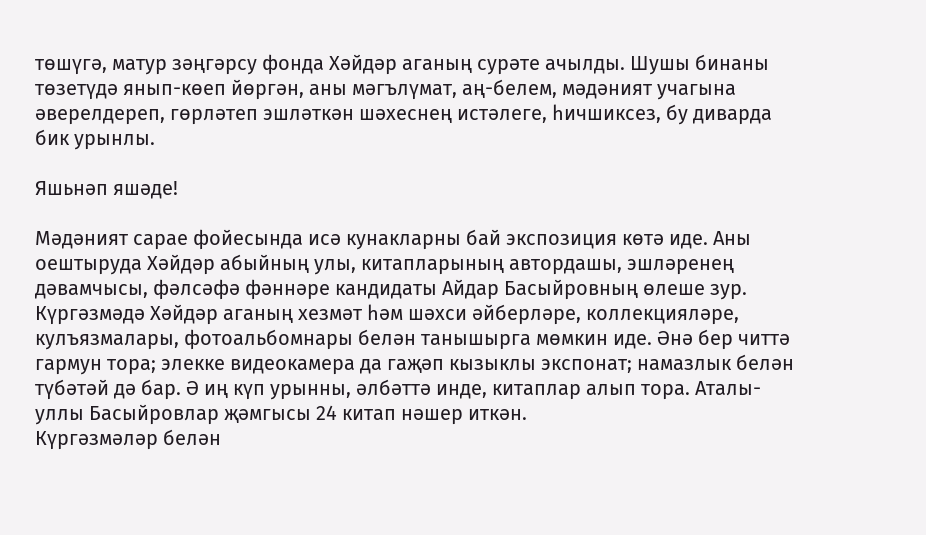төшүгә, матур зәңгәрсу фонда Хәйдәр аганың сурәте ачылды. Шушы бинаны төзетүдә янып-көеп йөргән, аны мәгълүмат, аң-белем, мәдәният учагына әверелдереп, гөрләтеп эшләткән шәхеснең истәлеге, һичшиксез, бу диварда бик урынлы.

Яшьнәп яшәде!

Мәдәният сарае фойесында исә кунакларны бай экспозиция көтә иде. Аны оештыруда Хәйдәр абыйның улы, китапларының автордашы, эшләренең дәвамчысы, фәлсәфә фәннәре кандидаты Айдар Басыйровның өлеше зур. Күргәзмәдә Хәйдәр аганың хезмәт һәм шәхси әйберләре, коллекцияләре, кулъязмалары, фотоальбомнары белән танышырга мөмкин иде. Әнә бер читтә гармун тора; элекке видеокамера да гаҗәп кызыклы экспонат; намазлык белән түбәтәй дә бар. Ә иң күп урынны, әлбәттә инде, китаплар алып тора. Аталы-уллы Басыйровлар җәмгысы 24 китап нәшер иткән.
Күргәзмәләр белән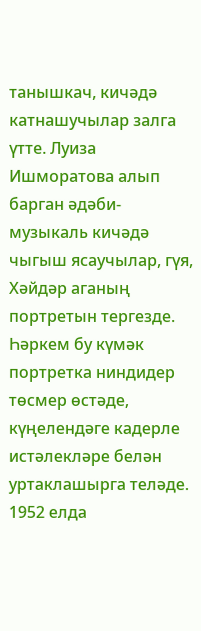танышкач, кичәдә катнашучылар залга үтте. Луиза Ишморатова алып барган әдәби-музыкаль кичәдә чыгыш ясаучылар, гүя, Хәйдәр аганың портретын тергезде. Һәркем бу күмәк портретка ниндидер төсмер өстәде, күңелендәге кадерле истәлекләре белән уртаклашырга теләде.
1952 елда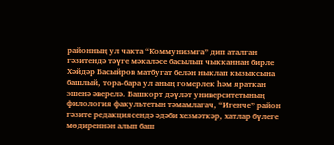районның ул чакта “Коммунизмга” дип аталган гәзитендә тәүге мәкаләсе басылып чыкканнан бирле Хәйдәр Басыйров матбугат белән ныклап кызыксына башлый, тора-бара ул аның гомерлек һәм яраткан эшенә әверелә. Башкорт дәүләт университетының филология факультетын тәмамлагач, “Игенче” район гәзите редакциясендә әдәби хезмәткәр, хатлар бүлеге мөдиреннән алып баш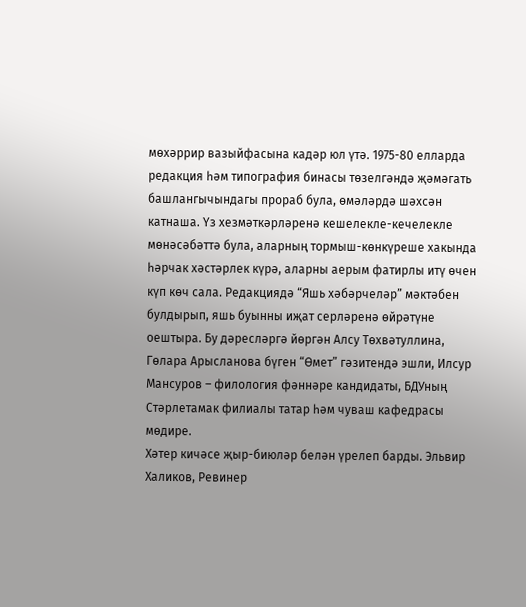мөхәррир вазыйфасына кадәр юл үтә. 1975-80 елларда редакция һәм типография бинасы төзелгәндә җәмәгать башлангычындагы прораб була, өмәләрдә шәхсән катнаша. Үз хезмәткәрләренә кешелекле-кечелекле мөнәсәбәттә була, аларның тормыш-көнкүреше хакында һәрчак хәстәрлек күрә, аларны аерым фатирлы итү өчен күп көч сала. Редакциядә “Яшь хәбәрчеләр” мәктәбен булдырып, яшь буынны иҗат серләренә өйрәтүне оештыра. Бу дәресләргә йөргән Алсу Төхвәтуллина, Гөлара Арысланова бүген “Өмет” гәзитендә эшли, Илсур Мансуров – филология фәннәре кандидаты, БДУның Стәрлетамак филиалы татар һәм чуваш кафедрасы мөдире.
Хәтер кичәсе җыр-биюләр белән үрелеп барды. Эльвир Халиков, Ревинер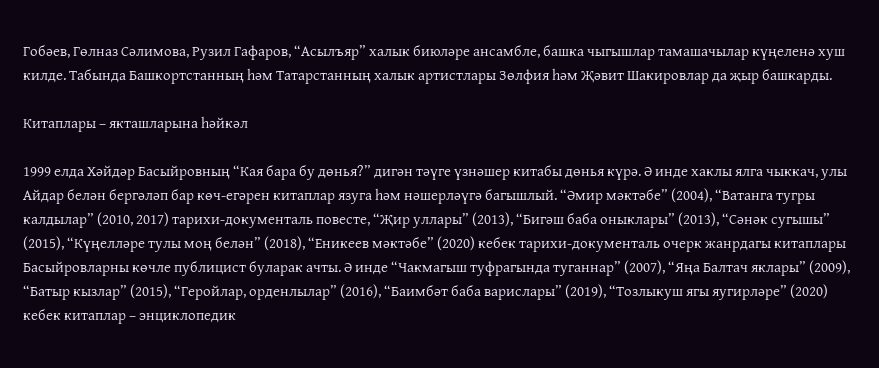Гобәев, Гөлназ Сәлимова, Рузил Гафаров, “Асылъяр” халык биюләре ансамбле, башка чыгышлар тамашачылар күңеленә хуш килде. Табында Башкортстанның һәм Татарстанның халык артистлары Зөлфия һәм Җәвит Шакировлар да җыр башкарды.

Китаплары – якташларына һәйкәл

1999 елда Хәйдәр Басыйровның “Кая бара бу дөнья?” дигән тәүге үзнәшер китабы дөнья күрә. Ә инде хаклы ялга чыккач, улы Айдар белән бергәләп бар көч-егәрен китаплар язуга һәм нәшерләүгә багышлый. “Әмир мәктәбе” (2004), “Ватанга тугры калдылар” (2010, 2017) тарихи-документаль повесте, “Җир уллары” (2013), “Бигәш баба оныклары” (2013), “Сәнәк сугышы” (2015), “Күңелләре тулы моң белән” (2018), “Еникеев мәктәбе” (2020) кебек тарихи-документаль очерк жанрдагы китаплары Басыйровларны көчле публицист буларак ачты. Ә инде “Чакмагыш туфрагында туганнар” (2007), “Яңа Балтач яклары” (2009), “Батыр кызлар” (2015), “Геройлар, орденлылар” (2016), “Баимбәт баба варислары” (2019), “Тозлыкуш ягы яугирләре” (2020) кебек китаплар – энциклопедик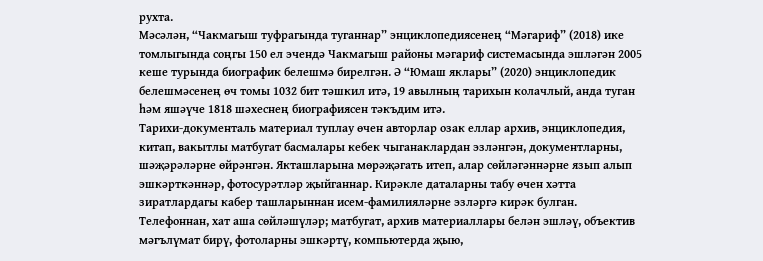рухта.
Мәсәлән, “Чакмагыш туфрагында туганнар” энциклопедиясенең “Мәгариф” (2018) ике томлыгында соңгы 150 ел эчендә Чакмагыш районы мәгариф системасында эшләгән 2005 кеше турында биографик белешмә бирелгән. Ә “Юмаш яклары” (2020) энциклопедик белешмәсенең өч томы 1032 бит тәшкил итә, 19 авылның тарихын колачлый, анда туган һәм яшәүче 1818 шәхеснең биографиясен тәкъдим итә.
Тарихи-документаль материал туплау өчен авторлар озак еллар архив, энциклопедия, китап, вакытлы матбугат басмалары кебек чыганаклардан эзләнгән, документларны, шәҗәрәләрне өйрәнгән. Якташларына мөрәҗәгать итеп, алар сөйләгәннәрне язып алып эшкәрткәннәр, фотосурәтләр җыйганнар. Кирәкле даталарны табу өчен хәтта зиратлардагы кабер ташларыннан исем-фамилияләрне эзләргә кирәк булган. Телефоннан, хат аша сөйләшүләр; матбугат, архив материаллары белән эшләү, объектив мәгълүмат бирү, фотоларны эшкәртү, компьютерда җыю,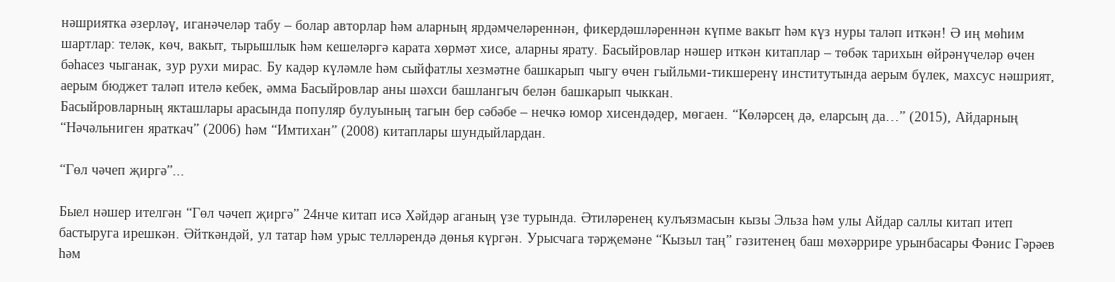нәшриятка әзерләү, иганәчеләр табу – болар авторлар һәм аларның ярдәмчеләреннән, фикердәшләреннән күпме вакыт һәм күз нуры таләп иткән! Ә иң мөһим шартлар: теләк, көч, вакыт, тырышлык һәм кешеләргә карата хөрмәт хисе, аларны ярату. Басыйровлар нәшер иткән китаплар – төбәк тарихын өйрәнүчеләр өчен бәһасез чыганак, зур рухи мирас. Бу кадәр күләмле һәм сыйфатлы хезмәтне башкарып чыгу өчен гыйльми-тикшеренү институтында аерым бүлек, махсус нәшрият, аерым бюджет таләп ителә кебек, әмма Басыйровлар аны шәхси башлангыч белән башкарып чыккан.
Басыйровларның якташлары арасында популяр булуының тагын бер сәбәбе – нечкә юмор хисендәдер, мөгаен. “Көләрсең дә, еларсың да…” (2015), Айдарның “Нәчәльниген яраткач” (2006) һәм “Имтихан” (2008) китаплары шундыйлардан.

“Гөл чәчеп җиргә”...

Быел нәшер ителгән “Гөл чәчеп җиргә” 24нче китап исә Хәйдәр аганың үзе турында. Әтиләренең кулъязмасын кызы Эльза һәм улы Айдар саллы китап итеп бастыруга ирешкән. Әйткәндәй, ул татар һәм урыс телләрендә дөнья күргән. Урысчага тәрҗемәне “Кызыл таң” гәзитенең баш мөхәррире урынбасары Фәнис Гәрәев һәм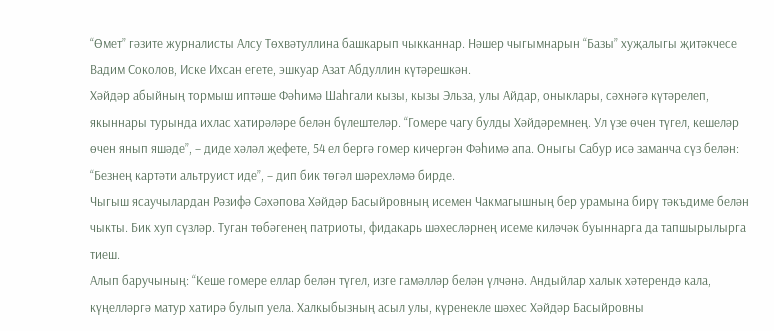“Өмет” гәзите журналисты Алсу Төхвәтуллина башкарып чыкканнар. Нәшер чыгымнарын “Базы” хуҗалыгы җитәкчесе Вадим Соколов, Иске Ихсан егете, эшкуар Азат Абдуллин күтәрешкән.
Хәйдәр абыйның тормыш иптәше Фәһимә Шаһгали кызы, кызы Эльза, улы Айдар, оныклары, сәхнәгә күтәрелеп, якыннары турында ихлас хатирәләре белән бүлештеләр. “Гомере чагу булды Хәйдәремнең. Ул үзе өчен түгел, кешеләр өчен янып яшәде”, – диде хәләл җефете, 54 ел бергә гомер кичергән Фәһимә апа. Оныгы Сабур исә заманча сүз белән: “Безнең картәти альтруист иде”, – дип бик төгәл шәрехләмә бирде.
Чыгыш ясаучылардан Рәзифә Сәхәпова Хәйдәр Басыйровның исемен Чакмагышның бер урамына бирү тәкъдиме белән чыкты. Бик хуп сүзләр. Туган төбәгенең патриоты, фидакарь шәхесләрнең исеме киләчәк буыннарга да тапшырылырга тиеш.
Алып баручының: “Кеше гомере еллар белән түгел, изге гамәлләр белән үлчәнә. Андыйлар халык хәтерендә кала, күңелләргә матур хатирә булып уела. Халкыбызның асыл улы, күренекле шәхес Хәйдәр Басыйровны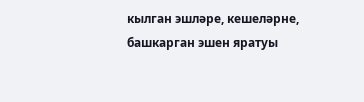кылган эшләре, кешеләрне, башкарган эшен яратуы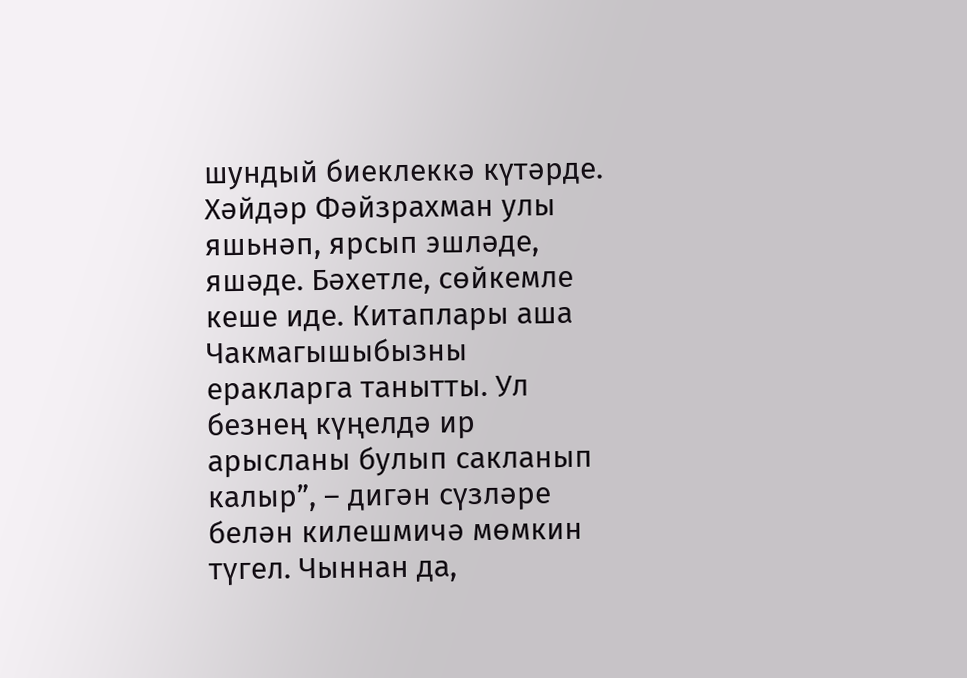шундый биеклеккә күтәрде. Хәйдәр Фәйзрахман улы яшьнәп, ярсып эшләде, яшәде. Бәхетле, сөйкемле кеше иде. Китаплары аша Чакмагышыбызны еракларга танытты. Ул безнең күңелдә ир арысланы булып сакланып калыр”, – дигән сүзләре белән килешмичә мөмкин түгел. Чыннан да,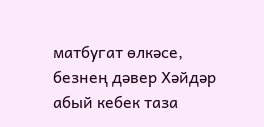матбугат өлкәсе, безнең дәвер Хәйдәр абый кебек таза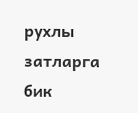рухлы затларга бик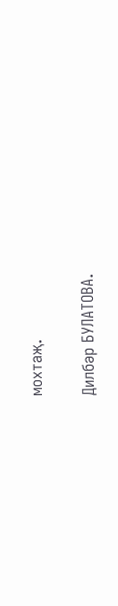мохтаҗ.

Дилбәр БУЛАТОВА.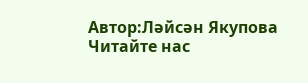Автор:Ләйсән Якупова
Читайте нас